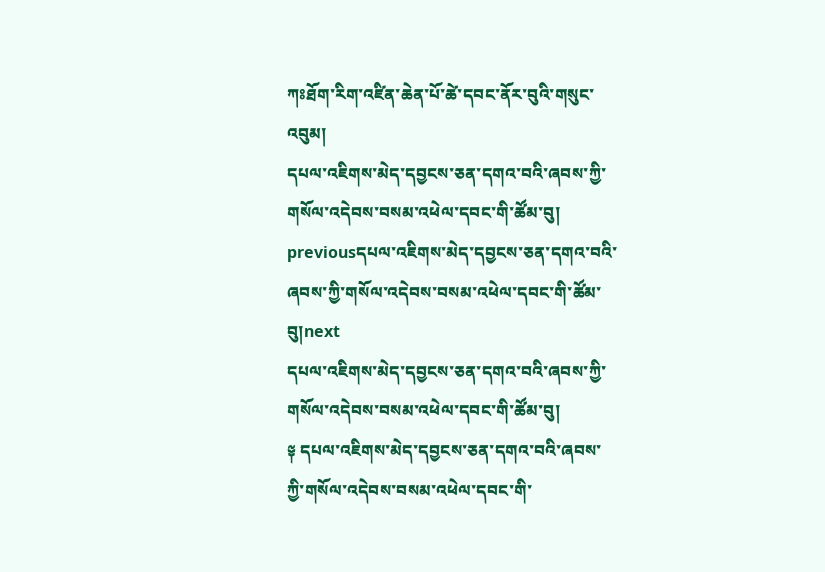ཀཿཐོག་རིག་འཛིན་ཆེན་པོ་ཚེ་དབང་ནོར་བུའི་གསུང་འབུམ།
དཔལ་འཇིགས་མེད་དབྱངས་ཅན་དགའ་བའི་ཞབས་ཀྱི་གསོལ་འདེབས་བསམ་འཕེལ་དབང་གི་ཚོམ་བུ།
previousདཔལ་འཇིགས་མེད་དབྱངས་ཅན་དགའ་བའི་ཞབས་ཀྱི་གསོལ་འདེབས་བསམ་འཕེལ་དབང་གི་ཚོམ་བུ།next
དཔལ་འཇིགས་མེད་དབྱངས་ཅན་དགའ་བའི་ཞབས་ཀྱི་གསོལ་འདེབས་བསམ་འཕེལ་དབང་གི་ཚོམ་བུ།
༈ དཔལ་འཇིགས་མེད་དབྱངས་ཅན་དགའ་བའི་ཞབས་ཀྱི་གསོལ་འདེབས་བསམ་འཕེལ་དབང་གི་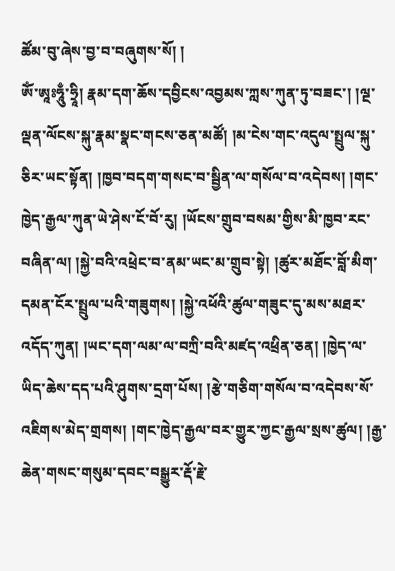ཚོམ་བུ་ཞེས་བྱ་བ་བཞུགས་སོ། །
ཨོཾ་ཨཱཿཧཱུྃ་ཧྲཱི། རྣམ་དག་ཆོས་དབྱིངས་འབྱམས་ཀླས་ཀུན་ཏུ་བཟང་། །ལྔ་ལྡན་ལོངས་སྐུ་རྣམ་སྣང་གངས་ཅན་མཚོ། །མ་ངེས་གང་འདུལ་སྤྲུལ་སྐུ་ཅིར་ཡང་སྟོན། །ཁྱབ་བདག་གསང་བ་སྦྱིན་ལ་གསོལ་བ་འདེབས། །གང་ཁྱེད་རྒྱལ་ཀུན་ཡེ་ཤེས་ངོ་བོ་རུ། །ཡོངས་གྲུབ་བསམ་གྱིས་མི་ཁྱབ་རང་བཞིན་ལ། །སྐྱེ་བའི་འཕྲེང་བ་ནམ་ཡང་མ་གྲུབ་སྟེ། །ཚུར་མཐོང་བློ་མིག་དམན་ངོར་སྤྲུལ་པའི་གཟུགས། །སྐྱེ་འཕོའི་ཚུལ་གཟུང་དུ་མས་མཐར་འདོད་ཀུན། །ཡང་དག་ལམ་ལ་བཀྲི་བའི་མཛད་འཕྲིན་ཅན། །ཁྱེད་ལ་ཡིད་ཆེས་དད་པའི་ཤུགས་དྲག་པོས། །རྩེ་གཅིག་གསོལ་བ་འདེབས་སོ་འཇིགས་མེད་གྲགས། །གང་ཁྱེད་རྒྱལ་བར་གྱུར་ཀྱང་རྒྱལ་སྲས་ཚུལ། །རྒྱ་ཆེན་གསང་གསུམ་དབང་བསྒྱུར་རྡོ་རྗེ་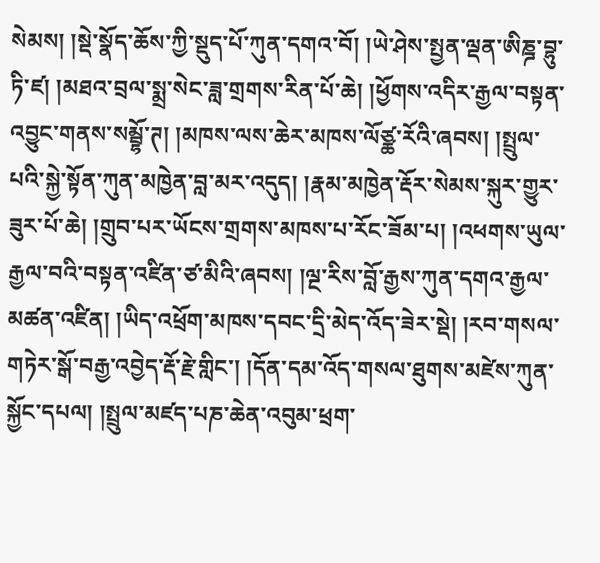སེམས། །སྡེ་སྣོད་ཆོས་ཀྱི་སྡུད་པོ་ཀུན་དགའ་བོ། །ཡེ་ཤེས་སྤྱན་ལྡན་ཨིཎྜ་བྷུ་ཏི་ཛ། །མཐའ་བྲལ་སྨྲ་སེང་ཟླ་གྲགས་རིན་པོ་ཆེ། །ཕྱོགས་འདིར་རྒྱལ་བསྟན་འབྱུང་གནས་སམྦྷོ་ཊ། །མཁས་ལས་ཆེར་མཁས་ལོཙྪ་རོའི་ཞབས། །སྤྲུལ་པའི་སྐྱེ་སྟོན་ཀུན་མཁྱེན་བླ་མར་འདུད། །རྣམ་མཁྱེན་རྡོར་སེམས་སྐུར་གྱུར་ཟུར་པོ་ཆེ། །གྲུབ་པར་ཡོངས་གྲགས་མཁས་པ་རོང་ཟོམ་པ། །འཕགས་ཡུལ་རྒྱལ་བའི་བསྟན་འཛིན་ཙ་མིའི་ཞབས། །ལྔ་རིས་བློ་རྒྱས་ཀུན་དགའ་རྒྱལ་མཚན་འཛིན། །ཡིད་འཕྲོག་མཁས་དབང་དྲི་མེད་འོད་ཟེར་སྡེ། །རབ་གསལ་གཏེར་སྒོ་བརྒྱ་འབྱེད་རྡོ་རྗེ་གླིང་། །དོན་དམ་འོད་གསལ་ཐུགས་མཛེས་ཀུན་སྐྱོང་དཔལ། །སྤྲུལ་མཛད་པཎ་ཆེན་འབུམ་ཕྲག་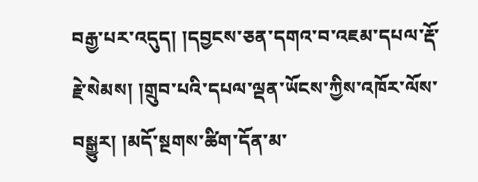བརྒྱ་པར་འདུད། །དབྱངས་ཅན་དགའ་བ་འཇམ་དཔལ་རྡོ་རྗེ་སེམས། །གྲུབ་པའི་དཔལ་ལྡན་ཡོངས་ཀྱིས་འཁོར་ལོས་བསྒྱུར། །མདོ་སྔགས་ཚིག་དོན་མ་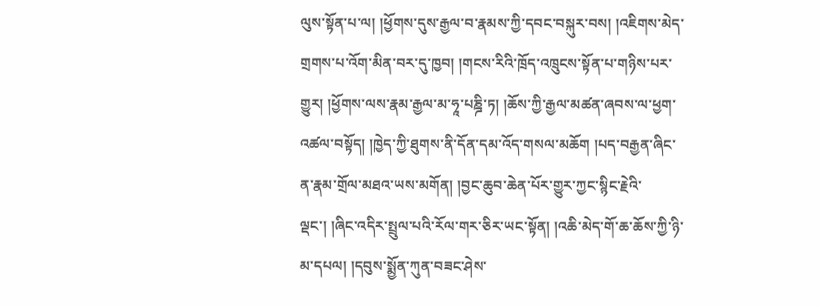ལུས་སྟོན་པ་ལ། །ཕྱོགས་དུས་རྒྱལ་བ་རྣམས་ཀྱི་དབང་བསྐུར་བས། །འཇིགས་མེད་གྲགས་པ་འོག་མིན་བར་དུ་ཁྱབ། །གངས་རིའི་ཁྲོད་འཁྲུངས་སྟོན་པ་གཉིས་པར་གྱུར། །ཕྱོགས་ལས་རྣམ་རྒྱལ་མ་ཧཱ་པཎྜི་ཏ། །ཆོས་ཀྱི་རྒྱལ་མཚན་ཞབས་ལ་ཕྱག་འཚལ་བསྟོད། །ཁྱེད་ཀྱི་ཐུགས་ནི་དོན་དམ་འོད་གསལ་མཆོག །པད་བརྒྱན་ཞིང་ན་རྣམ་གྲོལ་མཐའ་ཡས་མགོན། །བྱང་ཆུབ་ཆེན་པོར་གྱུར་ཀྱང་སྙིང་རྗེའི་ལྡང་། །ཞིང་འདིར་སྤྲུལ་པའི་རོལ་གར་ཅིར་ཡང་སྟོན། །འཆི་མེད་གོ་ཆ་ཆོས་ཀྱི་ཉི་མ་དཔལ། །དབུས་སྨྱོན་ཀུན་བཟང་ཤེས་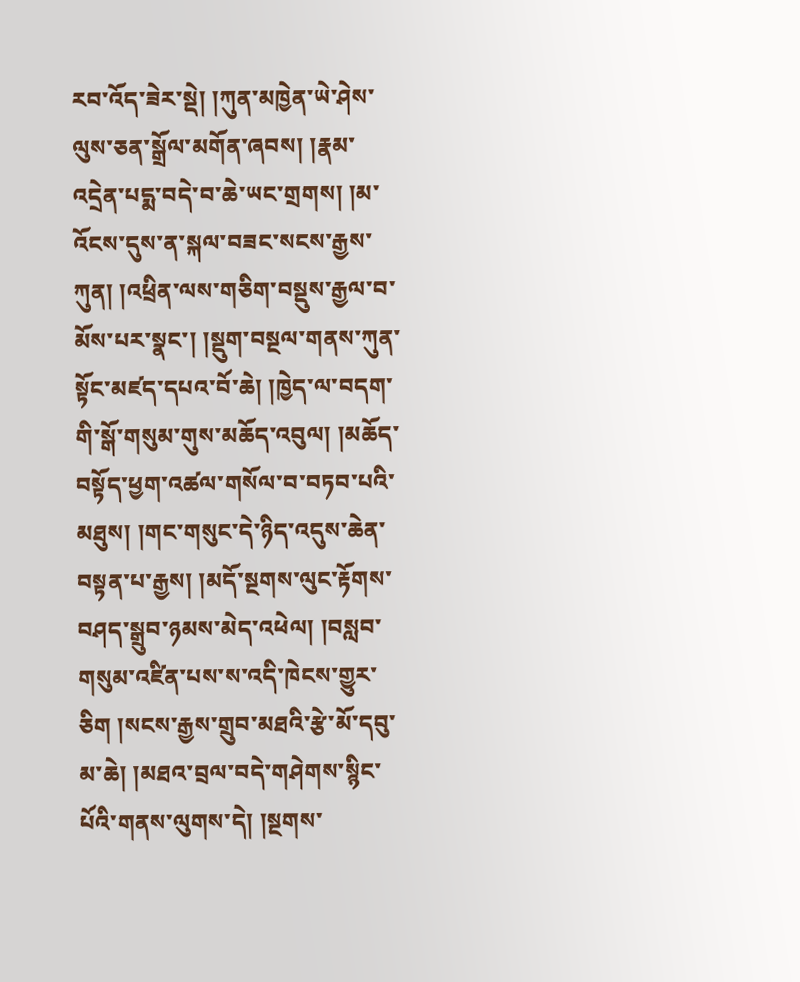རབ་འོད་ཟེར་སྡེ། །ཀུན་མཁྱེན་ཡེ་ཤེས་ལུས་ཅན་སྒྲོལ་མགོན་ཞབས། །རྣམ་འདྲེན་པདྨ་བདེ་བ་ཆེ་ཡང་གྲགས། །མ་འོངས་དུས་ན་སྐལ་བཟང་སངས་རྒྱས་ཀུན། །འཕྲིན་ལས་གཅིག་བསྡུས་རྒྱལ་བ་མོས་པར་སྣང་། །སྡུག་བསྔལ་གནས་ཀུན་སྟོང་མཛད་དཔའ་བོ་ཆེ། །ཁྱེད་ལ་བདག་གི་སྒོ་གསུམ་གུས་མཆོད་འབུལ། །མཆོད་བསྟོད་ཕྱག་འཚལ་གསོལ་བ་བཏབ་པའི་མཐུས། །གང་གསུང་དེ་ཉིད་འདུས་ཆེན་བསྟན་པ་རྒྱས། །མདོ་སྔགས་ལུང་རྟོགས་བཤད་སྒྲུབ་ཉམས་མེད་འཕེལ། །བསླབ་གསུམ་འཛིན་པས་ས་འདི་ཁེངས་གྱུར་ཅིག །སངས་རྒྱས་གྲུབ་མཐའི་རྩེ་མོ་དབུ་མ་ཆེ། །མཐའ་བྲལ་བདེ་གཤེགས་སྙིང་པོའི་གནས་ལུགས་དེ། །སྔགས་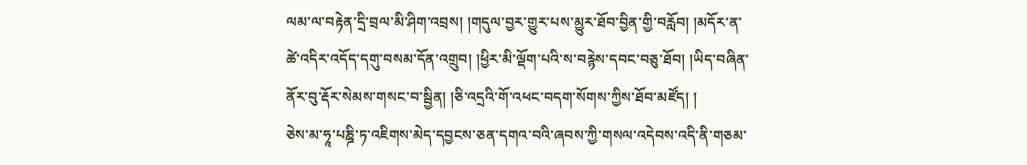ལམ་ལ་བརྟེན་དྲི་བྲལ་མི་ཤིག་འབྲས། །གདུལ་བྱར་གྱུར་པས་མྱུར་ཐོབ་བྱིན་གྱི་བརློབ། །མདོར་ན་ཚེ་འདིར་འདོད་དགུ་བསམ་དོན་འགྲུབ། །ཕྱིར་མི་ལྡོག་པའི་ས་བརྙེས་དབང་བཅུ་ཐོབ། །ཡིད་བཞིན་ནོར་བུ་རྡོར་སེམས་གསང་བ་སྦྱིན། །ཅི་འདྲའི་གོ་འཕང་བདག་སོགས་ཀྱིས་ཐོབ་མཛོད། །
ཅེས་མ་ཧཱ་པཎྜི་ཏ་འཇིགས་མེད་དབྱངས་ཅན་དགའ་བའི་ཞབས་ཀྱི་གསལ་འདེབས་འདི་ནི་གཅམ་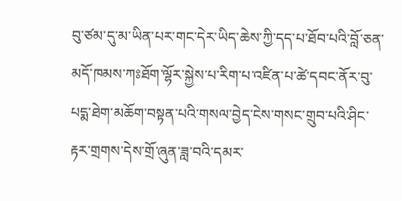བུ་ཙམ་དུ་མ་ཡིན་པར་གང་དེར་ཡིད་ཆེས་ཀྱི་དད་པ་ཐོབ་པའི་བློ་ཅན་མདོ་ཁམས་ཀཿཐོག་ལྷོར་སྐྱེས་པ་རིག་པ་འཛིན་པ་ཚེ་དབང་ནོར་བུ་པདྨ་ཐེག་མཆོག་བསྟན་པའི་གསལ་བྱེད་ངེས་གསང་གྲུབ་པའི་ཤིང་རྟར་གྲགས་དེས་གྲོ་ཞུན་ཟླ་བའི་དམར་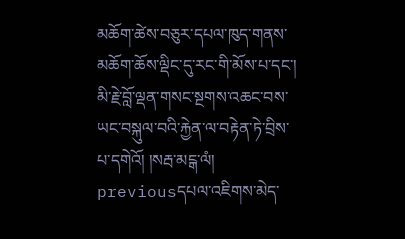མཆོག་ཚེས་བཅུར་དཔལ་ཁུད་གནས་མཆོག་ཆོས་ལྡིང་དུ་རང་གི་མོས་པ་དང་། མི་རྗེ་བློ་ལྡན་གསང་སྔགས་འཆང་བས་ཡང་བསྐུལ་བའི་རྐྱེན་ལ་བརྟེན་ཏེ་བྲིས་པ་དགེའོ། །སརྦ་མངྒ་ལཾ།
previousདཔལ་འཇིགས་མེད་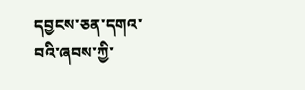དབྱངས་ཅན་དགའ་བའི་ཞབས་ཀྱི་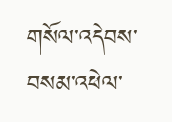གསོལ་འདེབས་བསམ་འཕེལ་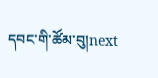དབང་གི་ཚོམ་བུ།next